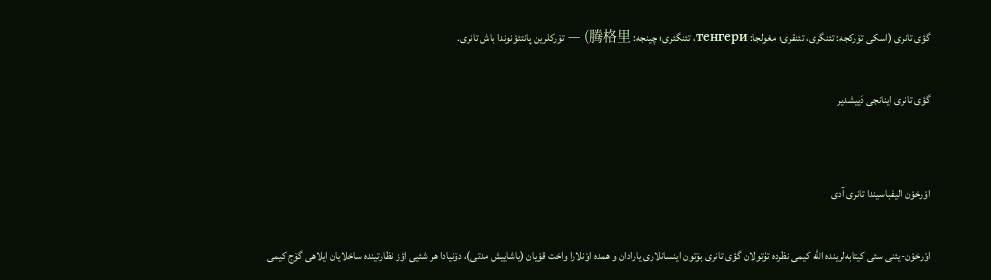گؤی تانری (اسکی تۆرکجه: تئنگری، تئنقری؛ مغولجا: тенгери، تئنگئری؛ چینجه: 腾格里) — تۆرکلرین پانتئوْنوندا باش تانری.

گؤی تانری اینانجی دَییشدیر


اوْرخوْن الیفباسیندا تانری آدی

اوْرخوْن-يئنی سئی کیتابه‌لرینده الله کیمی نظرده تۇتولان گؤی تانری بۆتون اینسانلاری يارادان و همده اوْنلارا واخت قوْيان (ياشايیش مدتی)، دۆنيادا هر شئيی اؤز نظارتینده ساخلايان ایلاهی گۆج کیمی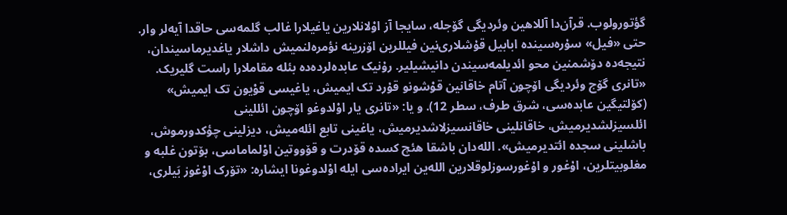گؤتورولوب. قرآن‌دا آللاهین وئردیگی گۆجله، سايجا آز اوْلانلارین ياغیلارا غالب گلمه‌سی حاقدا آيه‌لر وار. حتی «فیل» سۇره‌سینده ابابیل قۇشلاری‌نین فیللرین اۆزرینه نؤمره‌لنمیش داشلار ياغدیرماسیندان، نتیجه‌ده دۆشمنین محو ائدیلمه‌سیندن دانیشیلیر. رۇنیک عابده‌لرده‌ده بئله مقاملارا راست گلیریک. «تانری گۆج وئردیگی اۆچون آتام خاقانین قوْشونو قۇرد تک ایمیش، ياغیسی قوْيون تک ایمیش» (کۆلتیگین عابده‌سی، شرق طرف، سطر 12). و يا: «تانری يار اوْلدوغو اۆچون ائللینی ائلسیزلشدیرمیش، خاقانلینی خاقانسیزلاشدیرمیش، ياغینی تابع ائله‌میش، دیزلینی چؤکدورموش، باشلینی سجده ائتدیرمیش». الله‌دان باشقا هئچ کسده قۆدرت و قۆووتین اوْلماماسی، بۆتون غلبه و مغلوبیتلرین، اۇغور و اۇغورسوزلوقلارین الله‌ین ایراده‌سی ایله اوْلدوغونا ایشاره: «تۆرک اوْغوز بَيلری،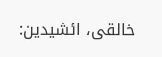خالقی، ائشیدین: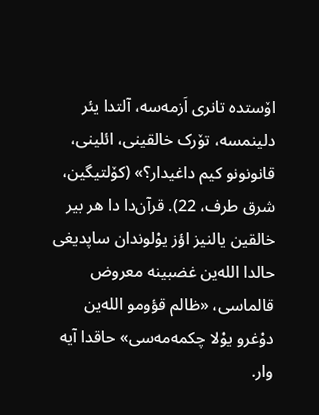اۆستده تانری اَزمه‌سه، آلتدا يئر دلینمسه، تۆرک خالقینی، ائلینی، قانونونو کیم داغیدار؟» (کۆلتیگین، شرق طرف، 22). قرآن‌دا دا هر بیر خالقین يالنیز اؤز يوْلوندان ساپدیغی حالدا الله‌ین غضبینه معروض قالماسی، «ظالم قؤومو الله‌ین دوْغرو يوْلا چکمه‌مه‌سی» حاقدا آيه وار.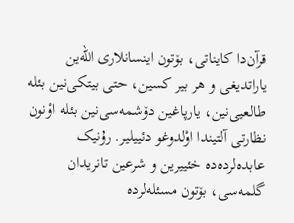قرآن‌دا کایناتی، بۆتون اینسانلاری الله‌ین ياراتدیغی و هر بیر کسین، حتی بیتکی‌نین بئله طالعيی‌نین، يارپاغین دۆشمه‌سی‌نین بئله اوْنون نظارتی آلتیندا اوْلدوغو دئيیلیر. رۇنیک عابده‌لرده‌ده خئيیرین و شرعین تانریدان گلمه‌سی، بۆتون مسئله‌‌لرده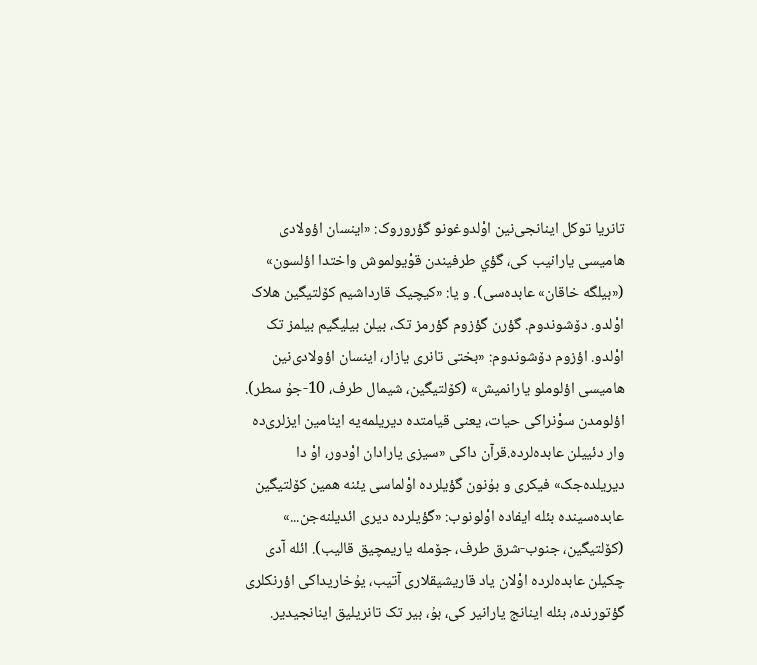تانريا توکل اینانجی‌نین اوْلدوغونو گؤروروک: «اینسان اؤولادی هامیسی يارانیب کی، گؤي طرفیندن قوْيولموش واختدا اؤلسون» («بیلگه خاقان» عابده‌سی). و يا: «کیچیک قارداشیم کۆلتیگین هلاک اوْلدو. دۆشوندوم. گؤرن گؤزوم گؤرمز تک، بیلن بیلیگیم بیلمز تک اوْلدو. اؤزوم دۆشوندوم: «بختی تانری يازار، اینسان اؤولادی‌نین هامیسی اؤلوملو يارانمیش» (کۆلتیگین، شیمال طرف، 10-جۇ سطر). اؤلومدن سوْنراکی حیات، یعنی قیامتده دیریلمه‌يه اینامین ایزلری‌ده وار دئيیلن عابده‌لرده.قرآن داکی «سیزی يارادان اوْدور، اوْ دا دیریلده‌جک» فیکری و بۇنون گؤيلرده اوْلماسی يئنه همین کۆلتیگین عابده‌سینده بئله ایفاده اوْلونوب: «گؤيلرده دیری ائدیلنه‌جن...» (کۆلتیگین، جنوب-شرق طرف، جۆمله‌‌ ياریمچیق قالیب). ائله آدی چکیلن عابده‌لرده اوْلان ياد قاریشیقلاری آتیب، يۇخاریداکی اؤرنکلری گؤتورنده، بئله اینانج يارانیر کی، بۇ، بیر تک تانریلیق اینانجیدیر.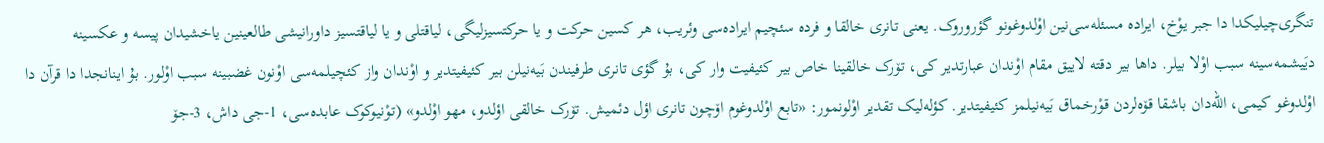تنگری‌چیلیکدا دا جبر يوْخ، ایراده مسئله‌سی‌نین اوْلدوغونو گؤروروک. یعنی تانری خالقا و فرده سئچیم ایراده‌سی وئریب، هر کسین حرکت و يا حرکتسیزلیگی، لياقتلی و يا لياقتسیز داورانیشی طالعينین ياخشیدان پیسه و عکسینه ديَیشمه‌سینه سبب اوْلا بیلر. داها بیر دقته لايیق مقام اوْندان عبارتدیر کی، تۆرک خالقینا خاص بیر کئيفیت وار کی، بۇ گؤی تانری طرفیندن بَيه‌نیلن بیر کئيفیتدیر و اوْندان واز کئچیلمه‌سی اوْنون غضبینه سبب اوْلور. بۇ اینانجدا دا قرآن دا اوْلدوغو کیمی، الله‌دان باشقا قۆه‌لردن قوْرخماق بَيه‌نیلمز کئيفیتدیر. کؤله‌لیک تقدیر اوْلونمور: «تابع اوْلدوغوم اۆچون تانری اؤل دئمیش. تۆرک خالقی اؤلدو، مهو اوْلدو» (توْنيوکوک عابده‌سی، 1-جی داش، 3-جۆ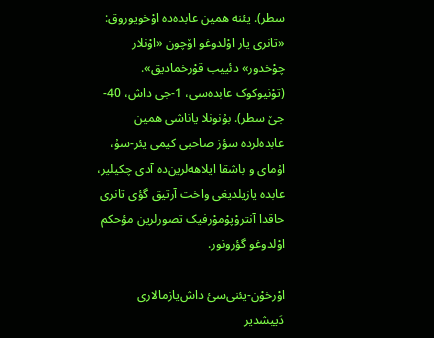سطر). يئنه همین عابده‌ده اوْخويوروق: «تانری يار اوْلدوغو اۆچون «اوْنلار چوْخدور» دئيیب قوْرخمادیق». (توْنيوکوک عابده‌سی، 1-جی داش، 40-جێ سطر). بۇنونلا ياناشی همین عابده‌لرده سؤز صاحبی کیمی يئر-سۇ، اۇمای و باشقا ایلاهه‌لرین‌ده آدی چکیلیر، عابده يازیلدیغی واخت آرتیق گؤی تانری حاقدا آنتروْپوْموْرفیک تصورلرین مؤحکم اوْلدوغو گؤرونور.

اوْرخوْن-يئنی‌سئ داش‌یازمالاری دَییشدیر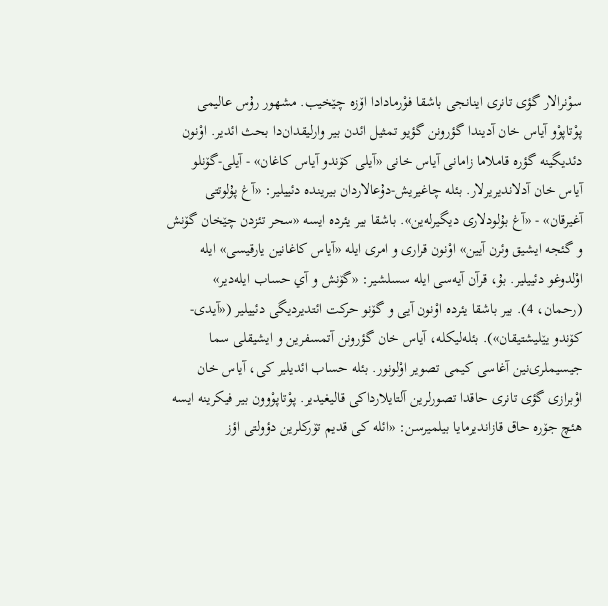سوْنرالار گؤی تانری اینانجی باشقا فوْرمادادا اۆزه چێخیب. مشهور رۇس عالیمی پوْتاپوْو آياس خان آدیندا گؤرونن گؤيو تمثیل ائدن بیر وارلیقدان‌دا بحث ائدیر. اوْنون دئدیگینه گؤره قاملاما زامانی آياس خانی «آيلی کۆندو آياس کاغان» - آيلی-گۆنلو آياس خان آدلاندیریرلار. بئله چاغیریش-دۇعالاردان بیرینده دئيیلیر: «آغ پۇلوتتی آغیرقان» - «آغ بۇلودلاری دیگیرله‌ين». باشقا بیر يئرده ایسه «سحر تئزدن چێخان گۆنش و گئجه ایشیق وئرن آيین» اوْنون قراری و امری ایله «آياس کاغانین يارقیسی» ایله اوْلدوغو دئيیلیر. بۇ، قرآن آيه‌سی ایله سسلشیر: «گۆنش و آي حساب ایله‌دیر» (رحمان، 4). بیر باشقا يئرده اوْنون آيی و گۆنو حرکت ائتدیردیگی دئيیلیر («آيدی-کۆندو يێلیشتیقان»). بئله‌لیکله، آياس خان گؤرونن آتمسفرین و ایشیقلی سما جیسیملری‌نین آغاسی کیمی تصویر اوْلونور. بئله حساب ائدیلیر کی، آياس خان اوْبرازی گؤی تانری حاقدا تصورلرین آلتايلارداکی قالیغیدیر. پوْتاپوْوون بیر فیکرینه ایسه هئچ جۆره حاق قازاندیرمايا بیلمیرسن: «ائله کی قدیم تۆرکلرین دؤولتی اؤز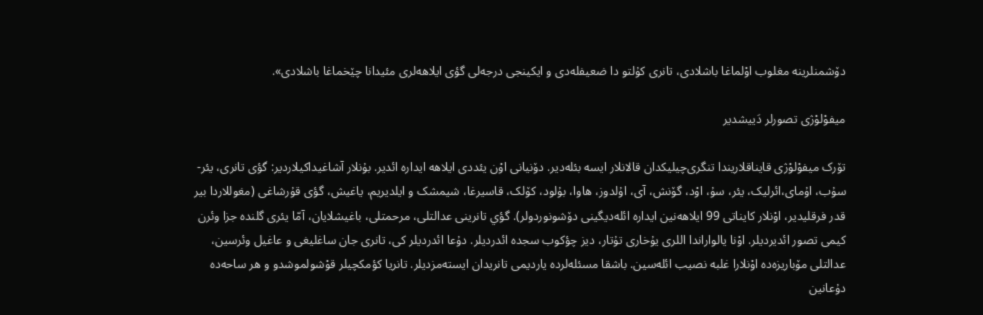دۆشمنلرینه مغلوب اوْلماغا باشلادی، تانری کۇلتو دا ضعیفله‌دی و ایکینجی درجه‌‌لی گؤی ایلاهه‌لری مئيدانا چێخماغا باشلادی».

میفوْلوْژی تصورلر دَییشدیر

تۆرک میفوْلوْژی قايناقلاریندا تنگری‌چیلیکدان قالانلار ایسه بئله‌دیر. دۆنيانی اوْن يئددی ایلاهه ایداره ائدیر. بۇنلار آشاغیداکیلاردیر: گؤی تانری، يئر-سۇب، اۇمای،ائرلیک، يئر، سۇ، اوْد، گۆنش، آی، اۇلدوز، هاوا، بۇلود، کۆلک، قاسیرغا، شیمشک و ایلدیریم، ياغیش، گؤی قۇرشاغی (مغوللاردا بیر قدر فرقلیدیر، اوْنلار کایناتی 99 ایلاهه‌نین ایداره ائله‌دیگینی دۆشونوردولر). گؤي تانرینی عدالتلی، مرحمتلی، باغیشلايان، آمّا يئری گلنده جزا وئرن کیمی تصور ائدیردیلر. اوْنا يالواراندا اللری يۇخاری تۇتار، دیز چؤکوب سجده ائدردیلر. دۇعا ائدردیلر کی، تانری جان ساغلیغی و عاغیل وئرسین، عدالتلی مۆباریزه‌ده اوْنلارا غلبه نصیب ائله‌سین. باشقا مسئله‌‌لرده ياردیمی تانریدان ایسته‌مزدیلر. تانریا کؤمکچیلر قوْشولموشدو و هر ساحه‌‌ده دۇعانین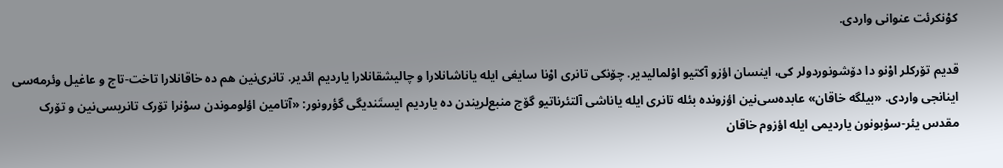کوْنکرئت عنوانی واردی.

قدیم تۆرکلر اوْنو دا دۆشونوردولر کی، اینسان اؤزو آکتیو اوْلمالیدیر. چۆنکی تانری اوْنا سايغی ایله ياناشانلارا و چالیشقانلارا ياردیم ائدیر. تانری‌نین هم ده خاقانلارا تاخت-تاج و عاغیل وئرمه‌سی اینانجی واردی. «بیلگه خاقان» عابده‌سی‌نین اؤزونده بئله تانری ایله ياناشی آلتئرناتیو گۆج منبع‌لریندن ده ياردیم ایستَندیگی گؤرونور: «آتامین اؤلوموندن سوْنرا تۆرک تانریسی‌نین و تۆرک مقدس يئر-سۇبونون ياردیمی ایله اؤزوم خاقان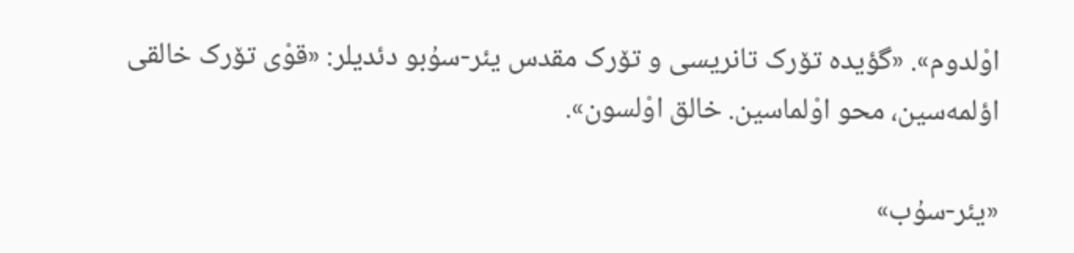اوْلدوم». «گؤيده تۆرک تانریسی و تۆرک مقدس يئر-سۇبو دئدیلر: «قوْی تۆرک خالقی اؤلمه‌سین، محو اوْلماسین. خالق اوْلسون».

«يئر-سۇب»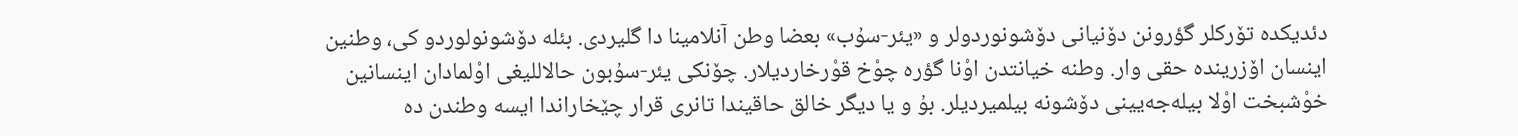دئدیکده تۆرکلر گؤرونن دۆنيانی دۆشونوردولر و «يئر-سۇب» بعضا وطن آنلامینا دا گلیردی. بئله دۆشونولوردو کی، وطنین اینسان اۆزرینده حقی وار. وطنه خيانتدن اوْنا گؤره چوْخ قوْرخاردیلار. چۆنکی يئر-سۇبون حالاللیغی اوْلمادان اینسانین خوْشبخت اوْلا بیله‌جه‌يینی دۆشونه بیلمیردیلر. بۇ و يا دیگر خالق حاقیندا تانری قرار چێخاراندا ایسه وطندن ده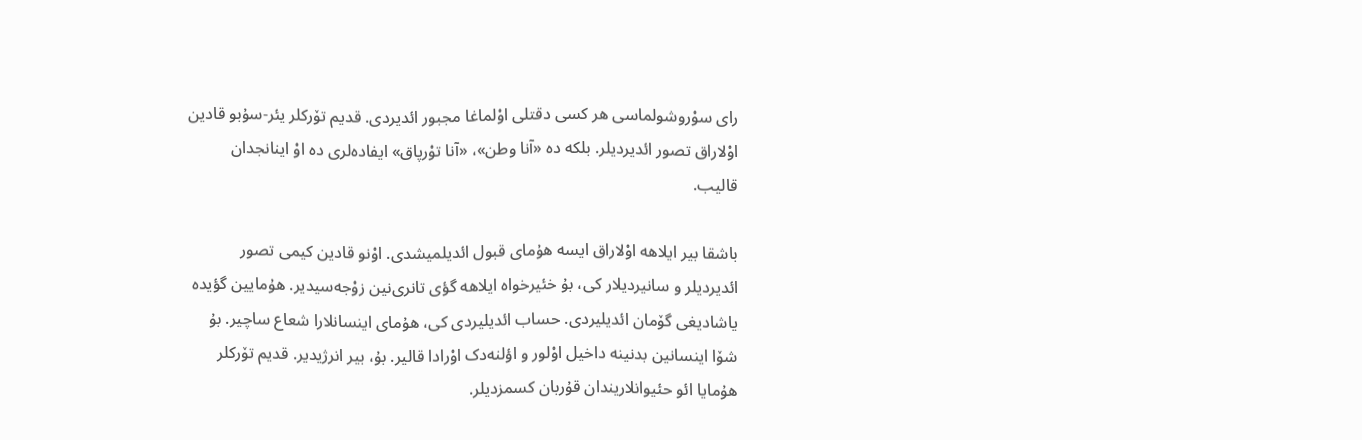رای سوْروشولماسی هر کسی دقتلی اوْلماغا مجبور ائدیردی. قدیم تۆرکلر يئر-سۇبو قادین اوْلاراق تصور ائدیردیلر. بلکه ده «آنا وطن»، «آنا توْرپاق» ایفاده‌لری ده اوْ اینانجدان قالیب.

باشقا بیر ایلاهه اوْلاراق ایسه هۇمای قبول ائدیلمیشدی. اوْنو قادین کیمی تصور ائدیردیلر و سانیردیلار کی، بۇ خئیرخواه ایلاهه گؤی تانری‌نین زوْجه‌سیدیر. هۇمايین گؤيده ياشادیغی گۆمان ائدیلیردی. حساب ائدیلیردی کی، هۇمای اینسانلارا شعاع ساچیر. بۇ شۆا اینسانین بدنینه داخیل اوْلور و اؤلنه‌دک اوْرادا قالیر. بۇ، بیر انرژیدیر. قدیم تۆرکلر هۇمايا ائو حئیوانلاریندان قۇربان کسمزدیلر.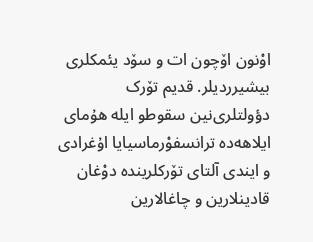اوْنون اۆچون ات و سۆد يئمکلری بیشیرردیلر. قدیم تۆرک دؤولتلری‌نین سقوطو ایله هۇمای ایلاهه‌ده ترانسفوْرماسيايا اۇغرادی و ایندی آلتای تۆرکلرینده دوْغان قادینلارین و چاغالارین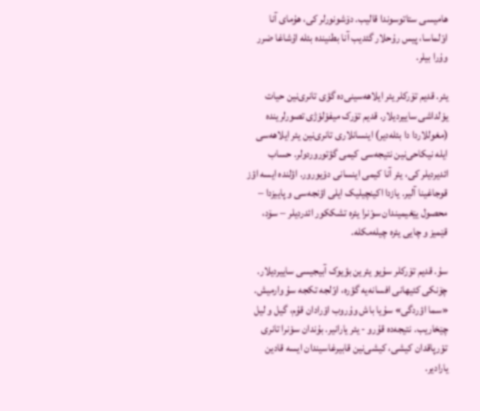هامیسی ستاتوسوندا قالیب. دۆشونورلر کی، هۇمای آنا اوْلماسا، پیس رۇحلار گئدیب آنا بطنینده بئله اۇشاغا ضرر وۇرا بیلر.

يئر. قدیم تۆرکلر يئر ایلاهه‌سینی‌ده گؤی تانری‌نین حیات يوْلداشی سايیردیلار. قدیم تۆرک میفوْلوْژی تصورلرینده (مغوللاردا دا بئله‌دیر) اینسانلاری تانری‌نین يئر ایلاهه‌سی ایله نیکاحی‌نین نتیجه‌سی کیمی گؤتوروردولر. حساب ائدیردیلر کی، يئر آنا کیمی اینسانی دوْيورور. اؤلنده ایسه اؤز قوجاغینا آلیر. يازدا اکینچیلیک ایلی اؤنجه‌سی و پايیزدا – محصول يێغیمیندان سوْنرا يئره تشککور ائدردیلر – سۆد، قێمیز و چايی يئره چیله‌مکله.

سۇ. قدیم تۆرکلر سۇيو يئرین بؤيوک آبیجیسی سايیردیلار. چۆنکی کئیهانی افسانه‌يه گؤره، اوّلجه تکجه سۇ وارمیش. «سما اؤردگی» سۇيا باش وۇروب اوْرادان قۇم، گیل و لیل چێخاریب. نتیجه‌ده قۇرو - يئر يارانیر. بۇندان سوْنرا تانری توْرپاقدان کیشی، کیشی‌نین قابیرغاسیندان ایسه قادین يارادیر.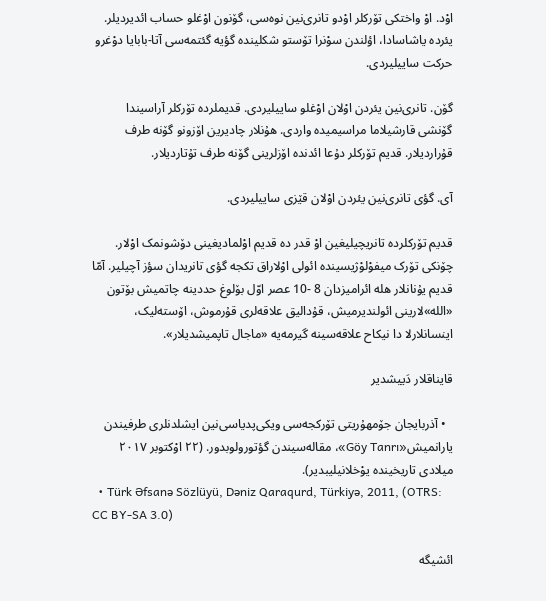اوْد. اوْ واختکی تۆرکلر اوْدو تانری‌نین نوه‌سی، گۆنون اوْغلو حساب ائدیردیلر. يئرده ياشاسادا، اؤلندن سوْنرا تۆستو شکلینده گؤيه گئتمه‌سی آتا-بابايا دوْغرو حرکت سايیلیردی.

گۆن. تانری‌نین يئردن اوْلان اوْغلو سايیلیردی. قدیملرده تۆرکلر آراسیندا گۆنشی قارشیلاما مراسیمیده واردی. هۇنلار چادیرین اۆزونو گۆنه طرف قۇراردیلار. قدیم تۆرکلر دۇعا ائدنده اۆزلرینی گۆنه طرف تۇتاردیلار.

آی. گؤی تانری‌نین يئردن اوْلان قێزی سايیلیردی.

قدیم تۆرکلرده تانریچیلیغین اوْ قدر ده قدیم اوْلمادیغینی دۆشونمک اوْلار. چۆنکی تۆرک میفوْلوْژیسینده ائولی اوْلاراق تکجه گؤی تانریدان سؤز آچیلیر. آمّا قدیم يۇنانلار هله ائرامیزدان 8 -10 عصر اوّل بۆلوغ حددینه چاتمیش بۆتون «الله»لارینی ائولندیرمیش، قۇدالیق علاقه‌‌لری قۇرموش، اۆسته‌لیک، اینسانلارلا دا نیکاح علاقه‌‌سینه گیرمه‌يه «ماجال تاپمیشدیلار».

قایناقلار دَییشدیر

  • آذربایجان جۆمهۇریتی تۆرکجه‌سی ویکی‌پدیاسی‌نین ایشلدنلری طرفیندن یارانمیش«Göy Tanrı»، مقاله‌سیندن گؤتورولوبدور. (۲۲ اوْکتوبر ۲۰۱۷ میلادی تاریخینده یوْخلانیلیبدیر).
  • Türk Əfsanə Sözlüyü, Dəniz Qaraqurd, Türkiyə, 2011, (OTRS: CC BY-SA 3.0)

ائشیگه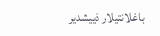باغلانتیلار دَییشدیر